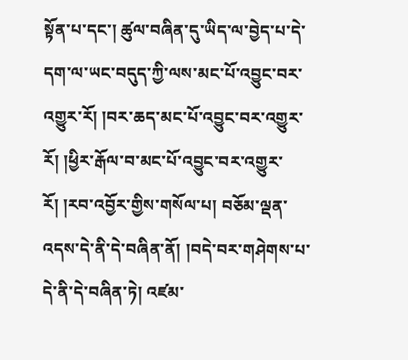སྟོན་པ་དང་། ཚུལ་བཞིན་དུ་ཡིད་ལ་བྱེད་པ་དེ་དག་ལ་ཡང་བདུད་ཀྱི་ལས་མང་པོ་འབྱུང་བར་འགྱུར་རོ། །བར་ཆད་མང་པོ་འབྱུང་བར་འགྱུར་རོ། །ཕྱིར་རྒོལ་བ་མང་པོ་འབྱུང་བར་འགྱུར་རོ། །རབ་འབྱོར་གྱིས་གསོལ་པ། བཅོམ་ལྡན་འདས་དེ་ནི་དེ་བཞིན་ནོ། །བདེ་བར་གཤེགས་པ་དེ་ནི་དེ་བཞིན་ཏེ། འཛམ་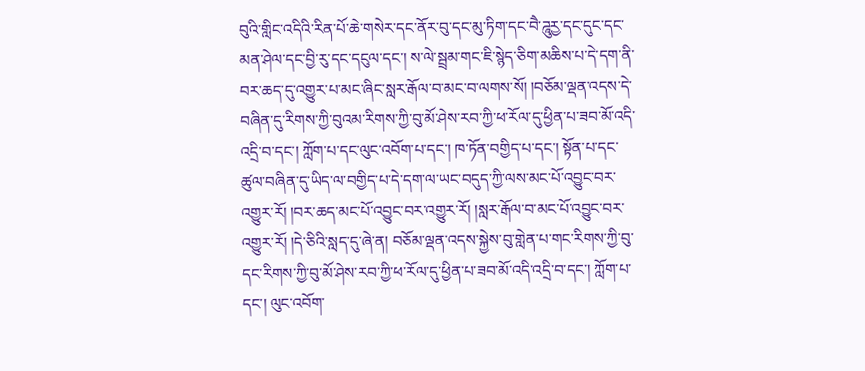བུའི་གླིང་འདིའི་རིན་པོ་ཆེ་གསེར་དང་ནོར་བུ་དང་མུ་ཏིག་དང་བཻ་ཌཱུརྱ་དང་དུང་དང་མན་ཤེལ་དང་བྱི་རུ་དང་དངུལ་དང་། ས་ལེ་སྦྲམ་གང་ཇི་སྙེད་ཅིག་མཆིས་པ་དེ་དག་ནི་བར་ཆད་དུ་འགྱུར་པ་མང་ཞིང་སླར་རྒོལ་བ་མང་བ་ལགས་སོ། །བཅོམ་ལྡན་འདས་དེ་བཞིན་དུ་རིགས་ཀྱི་བུའམ་རིགས་ཀྱི་བུ་མོ་ཤེས་རབ་ཀྱི་ཕ་རོལ་དུ་ཕྱིན་པ་ཟབ་མོ་འདི་འདྲི་བ་དང་། ཀློག་པ་དང་ལུང་འབོག་པ་དང་། ཁ་ཏོན་བགྱིད་པ་དང་། སྟོན་པ་དང་ཚུལ་བཞིན་དུ་ཡིད་ལ་བགྱིད་པ་དེ་དག་ལ་ཡང་བདུད་ཀྱི་ལས་མང་པོ་འབྱུང་བར་འགྱུར་རོ། །བར་ཆད་མང་པོ་འབྱུང་བར་འགྱུར་རོ། །སླར་རྒོལ་བ་མང་པོ་འབྱུང་བར་འགྱུར་རོ། །དེ་ཅིའི་སླད་དུ་ཞེ་ན། བཅོམ་ལྡན་འདས་སྐྱེས་བུ་གླེན་པ་གང་རིགས་ཀྱི་བུ་དང་རིགས་ཀྱི་བུ་མོ་ཤེས་རབ་ཀྱི་ཕ་རོལ་དུ་ཕྱིན་པ་ཟབ་མོ་འདི་འདྲི་བ་དང་། ཀློག་པ་དང་། ལུང་འབོག་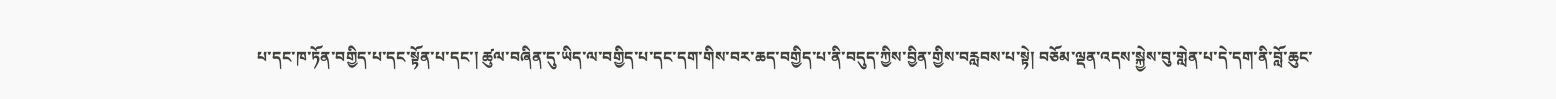པ་དང་ཁ་ཏོན་བགྱིད་པ་དང་སྟོན་པ་དང་། ཚུལ་བཞིན་དུ་ཡིད་ལ་བགྱིད་པ་དང་དག་གིས་བར་ཆད་བགྱིད་པ་ནི་བདུད་ཀྱིས་བྱིན་གྱིས་བརླབས་པ་སྟེ། བཅོམ་ལྡན་འདས་སྐྱེས་བུ་གླེན་པ་དེ་དག་ནི་བློ་ཆུང་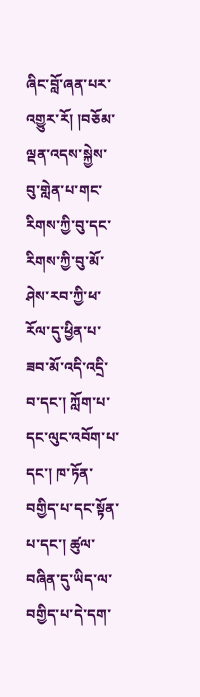ཞིང་བློ་ཞན་པར་འགྱུར་རོ། །བཅོམ་ལྡན་འདས་སྐྱེས་བུ་གླེན་པ་གང་རིགས་ཀྱི་བུ་དང་རིགས་ཀྱི་བུ་མོ་ཤེས་རབ་ཀྱི་ཕ་རོལ་དུ་ཕྱིན་པ་ཟབ་མོ་འདི་འདྲི་བ་དང་། ཀློག་པ་དང་ལུང་འབོག་པ་དང་། ཁ་ཏོན་བགྱིད་པ་དང་སྟོན་པ་དང་། ཚུལ་བཞིན་དུ་ཡིད་ལ་བགྱིད་པ་དེ་དག་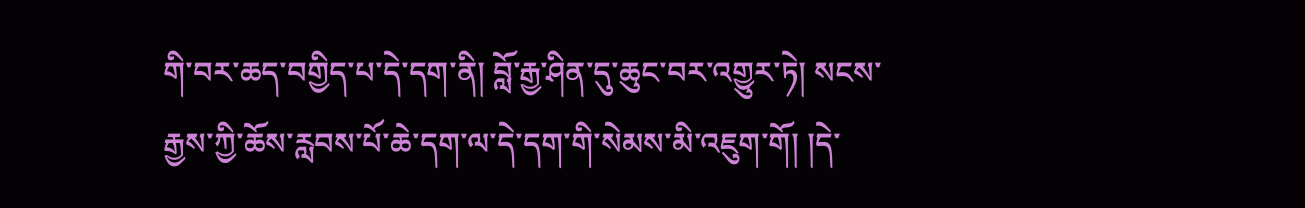གི་བར་ཆད་བགྱིད་པ་དེ་དག་ནི། བློ་རྒྱ་ཤིན་དུ་ཆུང་བར་འགྱུར་ཏེ། སངས་རྒྱས་ཀྱི་ཆོས་རླབས་པོ་ཆེ་དག་ལ་དེ་དག་གི་སེམས་མི་འཇུག་གོ། །དེ་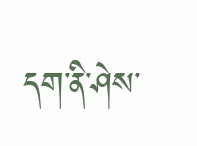དག་ནི་ཤེས་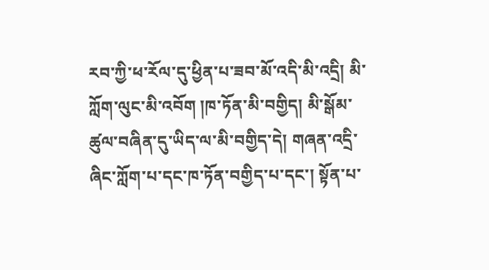རབ་ཀྱི་ཕ་རོལ་དུ་ཕྱིན་པ་ཟབ་མོ་འདི་མི་འདྲི། མི་ཀློག་ལུང་མི་འབོག །ཁ་ཏོན་མི་བགྱིད། མི་སྒོམ་ཚུལ་བཞིན་དུ་ཡིད་ལ་མི་བགྱིད་དེ། གཞན་འདྲི་ཞིང་ཀློག་པ་དང་ཁ་ཏོན་བགྱིད་པ་དང་། སྟོན་པ་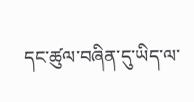དང་ཚུལ་བཞིན་དུ་ཡིད་ལ་